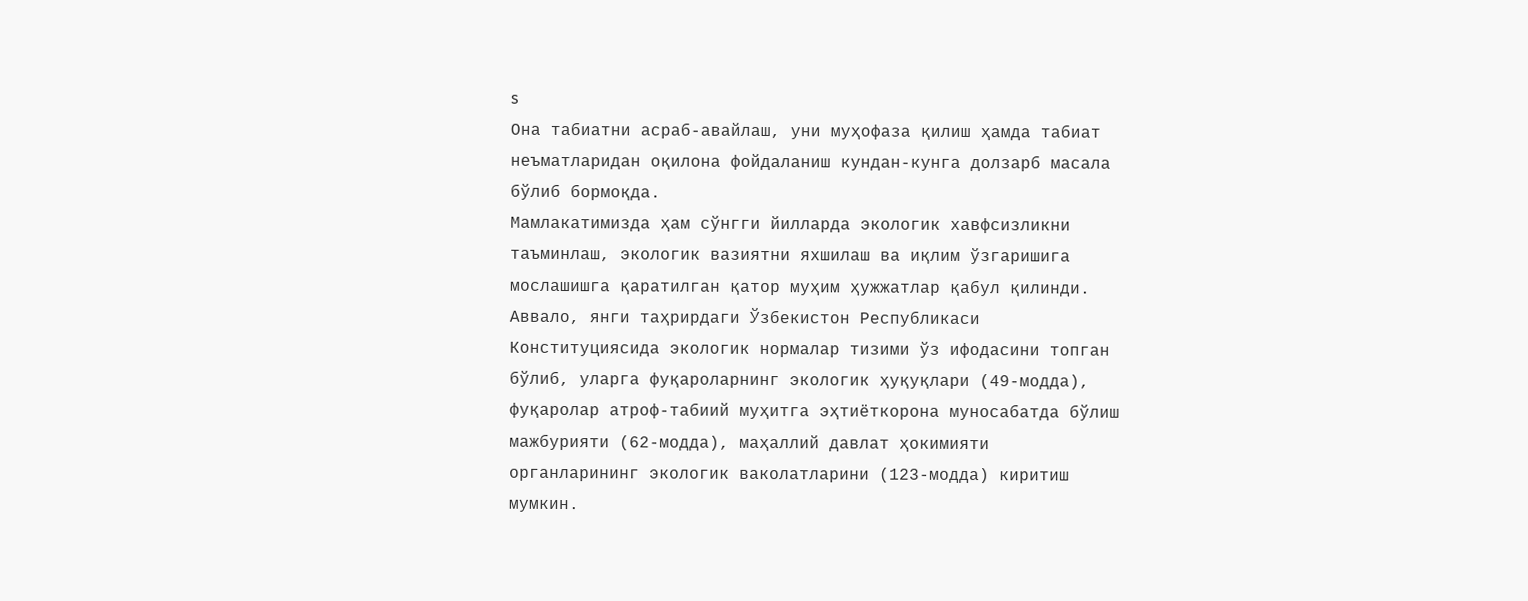s
Она табиатни асраб-авайлаш, уни муҳофаза қилиш ҳамда табиат неъматларидан оқилона фойдаланиш кундан-кунга долзарб масала бўлиб бормоқда.
Мамлакатимизда ҳам сўнгги йилларда экологик хавфсизликни таъминлаш, экологик вазиятни яхшилаш ва иқлим ўзгаришига мослашишга қаратилган қатор муҳим ҳужжатлар қабул қилинди.
Аввало, янги таҳрирдаги Ўзбекистон Республикаси Конституциясида экологик нормалар тизими ўз ифодасини топган бўлиб, уларга фуқароларнинг экологик ҳуқуқлари (49-модда), фуқаролар атроф-табиий муҳитга эҳтиёткорона муносабатда бўлиш мажбурияти (62-модда), маҳаллий давлат ҳокимияти органларининг экологик ваколатларини (123-модда) киритиш мумкин.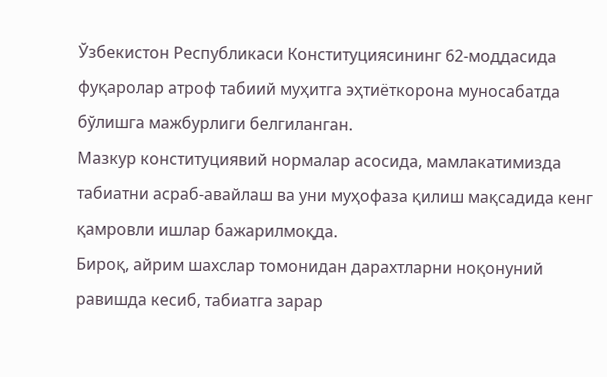Ўзбекистон Республикаси Конституциясининг 62-моддасида фуқаролар атроф табиий муҳитга эҳтиёткорона муносабатда бўлишга мажбурлиги белгиланган.
Мазкур конституциявий нормалар асосида, мамлакатимизда табиатни асраб-авайлаш ва уни муҳофаза қилиш мақсадида кенг қамровли ишлар бажарилмоқда.
Бироқ, айрим шахслар томонидан дарахтларни ноқонуний равишда кесиб, табиатга зарар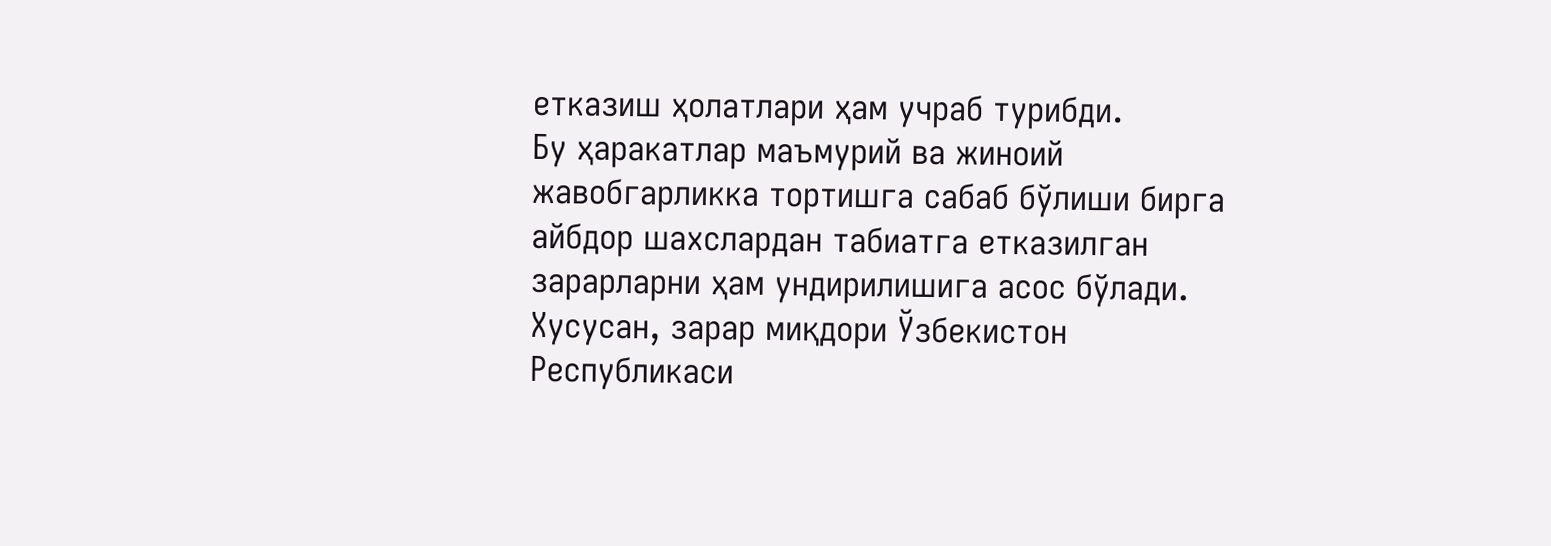етказиш ҳолатлари ҳам учраб турибди.
Бу ҳаракатлар маъмурий ва жиноий жавобгарликка тортишга сабаб бўлиши бирга айбдор шахслардан табиатга етказилган зарарларни ҳам ундирилишига асос бўлади.
Хусусан, зарар миқдори Ўзбекистон Республикаси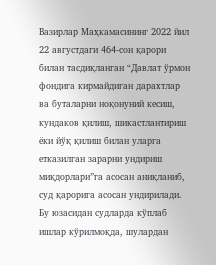Вазирлар Маҳкамасининг 2022 йил 22 августдаги 464-сон қарори билан тасдиқланган “Давлат ўрмон фондига кирмайдиган дарахтлар ва буталарни ноқонуний кесиш, кундаков қилиш, шикастлантириш ёки йўқ қилиш билан уларга етказилган зарарни ундириш миқдорлари”га асосан аниқланиб, суд қарорига асосан ундирилади.
Бу юзасидан судларда кўплаб ишлар кўрилмоқда, шулардан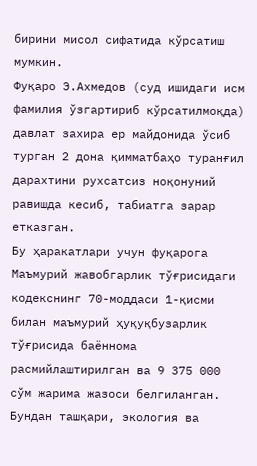бирини мисол сифатида кўрсатиш мумкин.
Фуқаро Э.Ахмедов (суд ишидаги исм фамилия ўзгартириб кўрсатилмоқда) давлат захира ер майдонида ўсиб турган 2 дона қимматбаҳо туранғил дарахтини рухсатсиз ноқонуний равишда кесиб, табиатга зарар етказган.
Бу ҳаракатлари учун фуқарога Маъмурий жавобгарлик тўғрисидаги кодекснинг 70-моддаси 1-қисми билан маъмурий ҳуқуқбузарлик тўғрисида баённома расмийлаштирилган ва 9 375 000 сўм жарима жазоси белгиланган.
Бундан ташқари, экология ва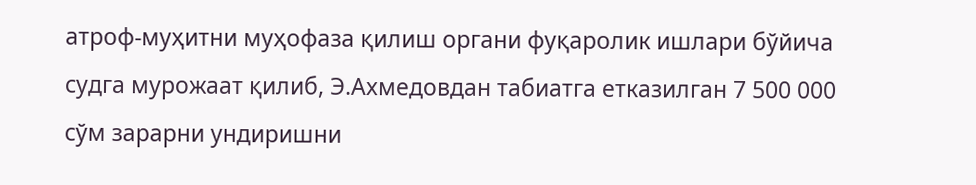атроф-муҳитни муҳофаза қилиш органи фуқаролик ишлари бўйича судга мурожаат қилиб, Э.Ахмедовдан табиатга етказилган 7 500 000 сўм зарарни ундиришни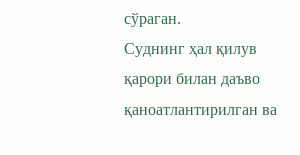сўраган.
Суднинг ҳал қилув қарори билан даъво қаноатлантирилган ва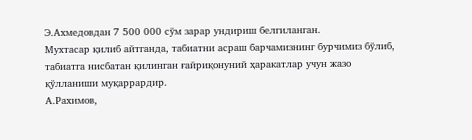Э.Ахмедовдан 7 500 000 сўм зарар ундириш белгиланган.
Мухтасар қилиб айтганда, табиатни асраш барчамизнинг бурчимиз бўлиб, табиатга нисбатан қилинган ғайриқонуний ҳаракатлар учун жазо қўлланиши муқаррардир.
А.Рахимов,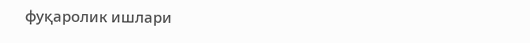фуқаролик ишлари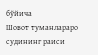бўйича
Шовот туманлараро судининг раиси